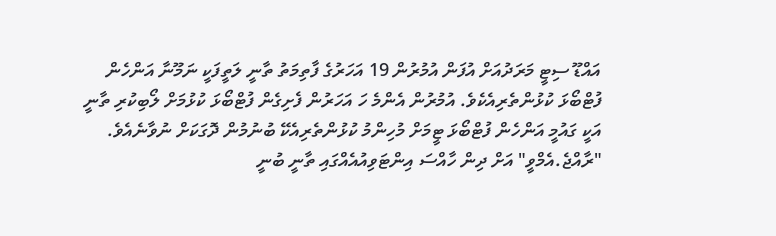އައްޑޫ ސިޓީ މަރަދުއަށް އުފަން އުމުރުން 19 އަހަރުގެ ފާތިމަތު ތާނީ ލަތީފަކީ ނަމޫނާ އަންހެން ފުޓްބޯޅަ ކުޅުންތެރިއެކެވެ. އުމުރުން އެންމެ ހަ އަހަރުން ފެށިގެން ފުޓްބޯޅަ ކުޅުމަށް ލޯބިކުރި ތާނީ އަކީ ގައުމީ އަންހެން ފުޓްބޯޅަ ޓީމަށް މުހިންމު ކުޅުންތެރިއެކޭ ބުނުމުން ދޮގަކަށް ނުވާނެއެވެ.
"ރާއްޖެ.އެމްވީ" އަށް ދިން ހާއްސަ އިންޓަވިއުއެއްގައި ތާނީ ބުނީ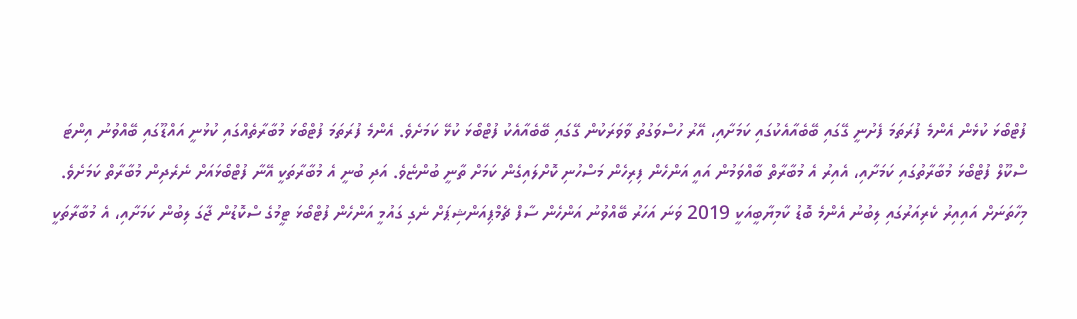ފުޓްބޯޅަ ކުޅެން އެންމެ ފުރަތަމަ ފެށުނީ ގޭގައި ބޭބެއާއެކުގައި ކަމަށާއި، އޭރު ހުސްވަގުތު ވާވަރަކުން ގޭގައި ބޭބެއާއެކު ފުޓްބޯޅަ ކުޅޭ ކަމަށެވެ. އެންމެ ފުރަތަމަ ފުޓްބޯޅަ މުބާރާތެއްގައި ކުޅުނީ އައްޑޫގައި ބޭއްވުނު އިންޓަ ސްކޫލް ފުޓްބޯޅަ މުބާރާތުގައި ކަމަށާއި، އެއިރު އެ މުބާރާތް ބާއްވަމުން އައީ އަންހެން ފިރިހެން މަސްހުނި ކޮށްލައިގެން ކަމަށް ތާނީ ބުންޏެވެ. އަދި ބުނީ އެ މުބާރާތަކީ އޭނާ ފުޓްބޯޅައަށް ނެރެދިން މުބާރާތް ކަމަށެވެ.
މިހާތަނަށް އައިއިރު ކެރިއަރުގައި ލިބުނު އެންމެ ބޮޑު ކާމިޔާބީއަކީ 2019 ވަނަ އަހަރު ބޭއްވުނު އަންހެން ސާފް ޗެމްޕިއަންޝިޕަށް ނެގި ގައުމީ އަންހެން ފުޓްބޯޅަ ޓީމުގެ ސްކޮޑުން ޖާގަ ލިބުން ކަމަށާއި، އެ މުބާރާތަކީ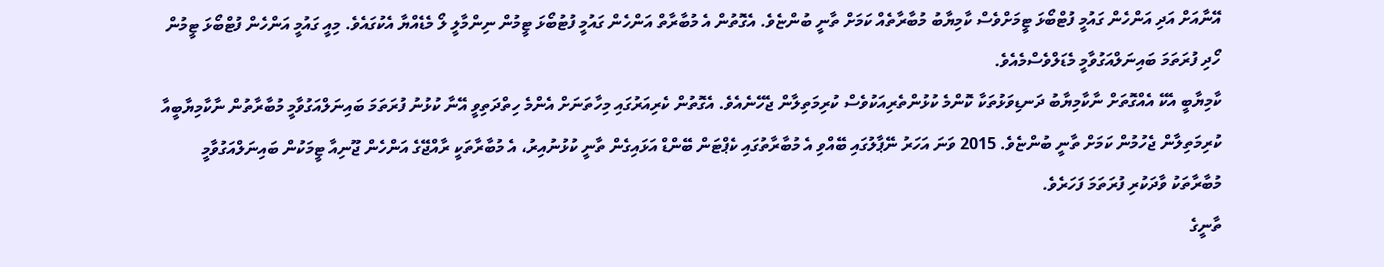އޭނާއަށް އަދި އަންހެން ގައުމީ ފުޓްބޯޅަ ޓީމަށްވެސް ކާމިޔާބު މުބާރާތެއް ކަމަށް ތާނީ ބުންޏެވެ. އެގޮތުން އެ މުބާރާތް އަންހެން ގައުމީ ފުޓުބޯޅަ ޓީމުން ނިންމާލީ ލޯ މެޑެއްޔާ އެކުގައެވެ. މިއީ ގައުމީ އަންހެން ފުޓްބޯޅަ ޓީމުން ހޯދި ފުރަތަމަ ބައިނަލްއަގުވާމީ މެޑަލްވެސްމެއެވެ.
ކާމިޔާބީ އެކޭ އެއްގޮތަށް ނާކާމިޔާބު ދަނޑިވަޅުތަކާ ކޮންމެ ކުޅުންތެރިއަކުވެސް ކުރިމަތިލާން ޖެހޭނެއެވެ. އެގޮތުން ކެރިއަރުގައި މިހާތަނަށް އެންމެ ހިތްދަތިވީ އޭނާ ކުޅުނު ފުރަތަމަ ބައިނަލްއަގުވާމީ މުބާރާތުން ނާކާމިޔާބީއާ ކުރިމަތިލާން ޖެހުމުން ކަމަށް ތާނީ ބުންޏެވެ. 2015 ވަނަ އަހަރު ނޭޕާލުގައި ބޭއްވި އެ މުބާރާތުގައި ކެޕްޓަން ބޭންޑް އަޅައިގެން ތާނީ ކުޅުނުއިރު، އެ މުބާރާތަކީ ރާއްޖޭގެ އަންހެން ޖޫނިއާ ޓީމަކުން ބައިނަލްއަގުވާމީ މުބާރާތަކު ވާދަކުރި ފުރަތަމަ ފަހަރެވެ.
ތާނީގެ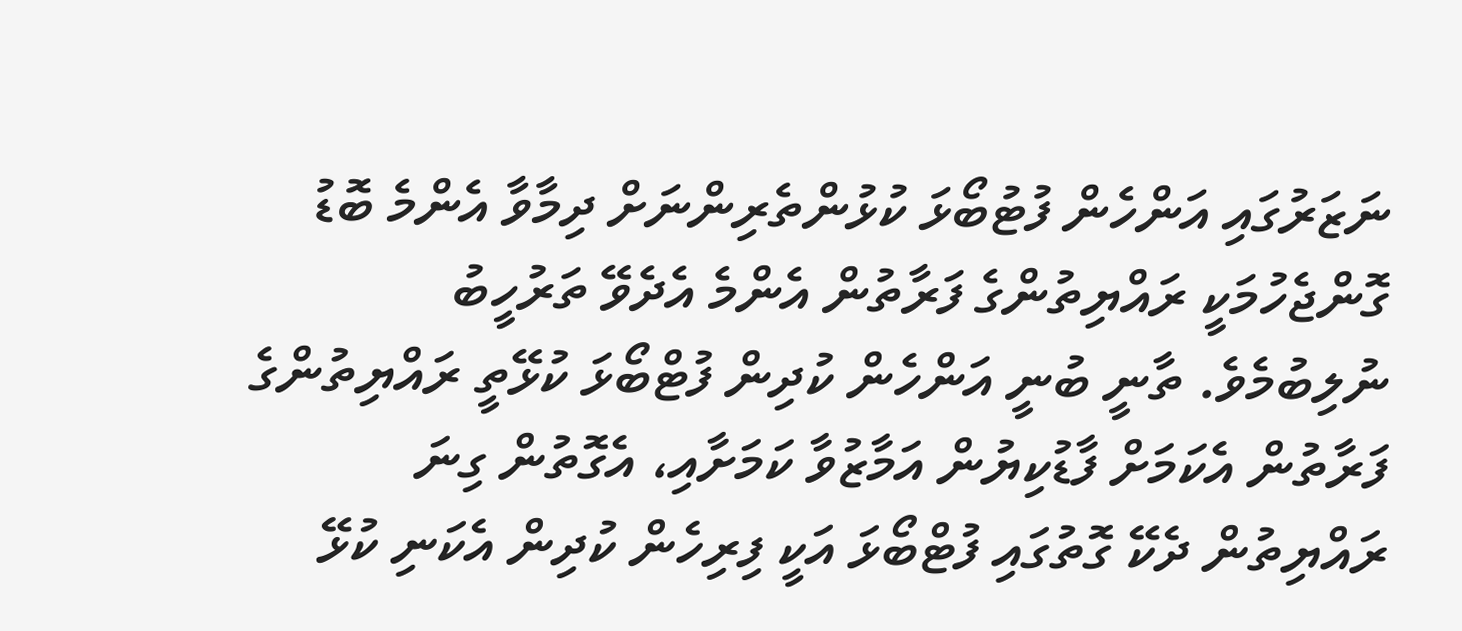ނަޒަރުގައި އަންހެން ފުޓުބޯޅަ ކުޅުންތެރިންނަށް ދިމާވާ އެންމެ ބޮޑު ގޮންޖެހުމަކީ ރައްޔިތުންގެ ފަރާތުން އެންމެ އެދެވޭ ތަރުހީބު ނުލިބުމެވެ. ތާނީ ބުނީ އަންހެން ކުދިން ފުޓްބޯޅަ ކުޅޭތީ ރައްޔިތުންގެ ފަރާތުން އެކަމަށް ފާޑުކިޔުން އަމާޒުވާ ކަމަށާއި، އެގޮތުން ގިނަ ރައްޔިތުން ދެކޭ ގޮތުގައި ފުޓްބޯޅަ އަކީ ފިރިހެން ކުދިން އެކަނި ކުޅޭ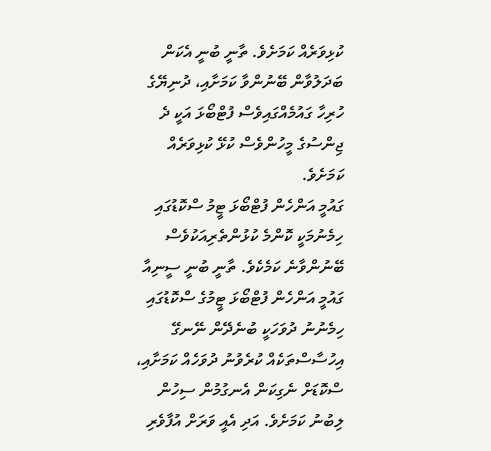ކުޅިވަރެއް ކަމަށެވެ. ތާނީ ބުނީ އެކަން ބަދަލުވާން ބޭނުންވާ ކަމަށާއި، ދުނިޔޭގެ ހުރިހާ ގައުމެއްގައިވެސް ފުޓްބޯޅަ އަކީ ދެ ޖިންސުގެ މީހުންވެސް ކުޅޭ ކުޅިވަރެއް ކަމަށެވެ.
ގައުމީ އަންހެން ފުޓްބޯޅަ ޓީމު ސްކޮޑުގައި ހިމެނުމަކީ ކޮންމެ ކުޅުންތެރިއަކުވެސް ބޭނުންވާނެ ކަމެކެވެ. ތާނީ ބުނީ ސީނިއާ ގައުމީ އަންހެން ފުޓްބޯޅަ ޓީމުގެ ސްކޮޑުގައި ހިމެނުނު ދުވަހަކީ ބުނެދޭން ނޭނގޭ އިހުސާސްތަކެއް ކުރެވުނު ދުވަހެއް ކަމަށާއި، ސްކޮޑަށް ނެގިކަން އެނގުމުން ސިހުން ލިބުނު ކަމަށެވެ. އަދި އެއީ ވަރަށް އުފާވެރި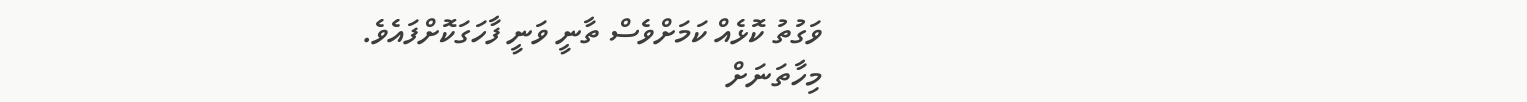ވަގުތު ކޮޅެއް ކަމަށްވެސް ތާނީ ވަނީ ފާހަގަކޮށްފައެވެ.
މިހާތަނަށް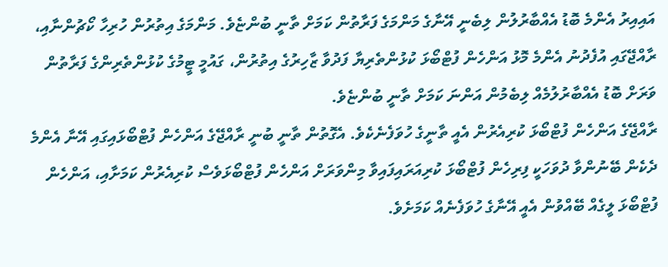އައިއިރު އެންމެ ބޮޑު އެއްބާރުލުން ލިބެނީ އޭނާގެ މަންމަގެ ފަރާތުން ކަމަށް ތާނީ ބުންޏެވެ. މަންމަގެ އިތުރުން ހުރިހާ ކޯޗުންނާއި، ރާއްޖޭގައި އުފެދުނު އެންމެ މޮޅު އަންހެން ފުޓްބޯޅަ ކުޅުންތެރިޔާ ފަދުވާ ޒާހިރުގެ އިތުރުން، ގައުމީ ޓީމުގެ ކުޅުންތެރިންގެ ފަރާތުން ވަރަށް ބޮޑު އެއްބާރުލުމެއް ލިބެމުން އަންނަ ކަމަށް ތާނީ ބުންޏެވެ.
ރާއްޖޭގެ އަންހެން ފުޓްބޯޅަ ކުރިއެރުން އެއީ ތާނީގެ ހުވަފެނެކެވެ. އެގޮތުން ތާނީ ބުނީ ރާއްޖޭގެ އަންހެން ފުޓްބޯޅައިގައި އޭނާ އެންމެ ދެކެން ބޭނުންވާ ދުވަހަކީ ފިރިހެން ފުޓްބޯޅަ ކުރިއަރައިފައިވާ މިންވަރަށް އަންހެން ފުޓްބޯޅަވެސް ކުރިއެރުން ކަމަށާއި، އަންހެން ފުޓްބޯޅަ ލީގެއް ބޭއްވުން އެއީ އޭނާގެ ހުވަފެނެއް ކަމަށެވެ.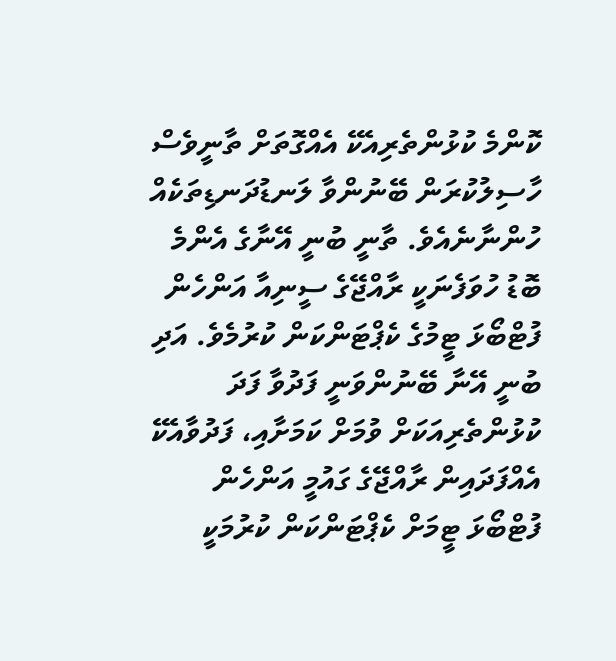ކޮންމެ ކުޅުންތެރިއެކޭ އެއްގޮތަށް ތާނީވެސް ހާސިލުކުރަން ބޭނުންވާ ލަނޑުދަނޑިތަކެއް ހުންނާނެއެވެ. ތާނީ ބުނީ އޭނާގެ އެންމެ ބޮޑު ހުވަފެނަކީ ރާއްޖޭގެ ސީނިއާ އަންހެން ފުޓްބޯޅަ ޓީމުގެ ކެޕްޓަންކަން ކުރުމެވެ. އަދި ބުނީ އޭނާ ބޭނުންވަނީ ފަދުވާ ފަދަ ކުޅުންތެރިއަކަށް ވުމަށް ކަމަށާއި، ފަދުވާއެކޭ އެއްފަދައިން ރާއްޖޭގެ ގައުމީ އަންހެން ފުޓްބޯޅަ ޓީމަށް ކެޕްޓަންކަން ކުރުމަކީ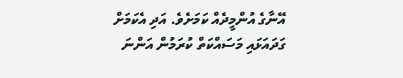އޭނާގެ އުންމީދެއް ކަމަށެވެ. އަދި އެކަމަށް ގަދައަޅައި މަސައްކަތް ކުރަމުން އަންނަ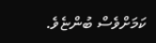ކަމަށްވެސް ބުންޏެވެ.